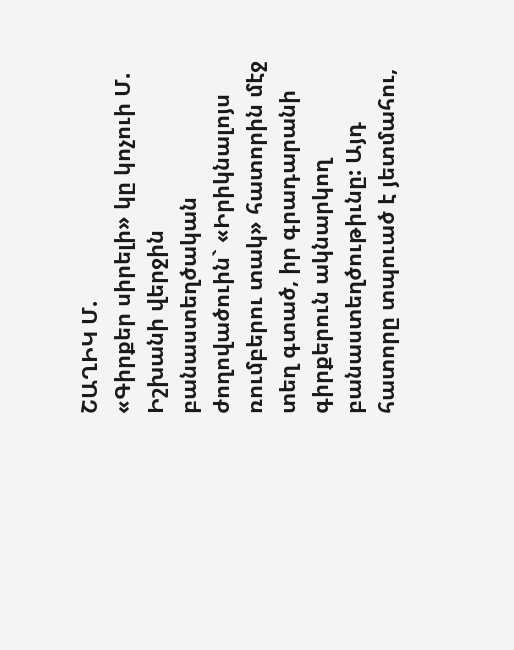ՇԱՂԻԿ Մ.
«Գիրքեր սիրելի» կը կոչուի Մ. Իշխանի վերջին բանաստեղծական ժողովածուին` «Իրիկնալոյս ռումբերու տակ» հատորին մէջ տեղ գտած, իր գրադարանի գիրքերուն ակնարկող բանաստեղծութիւնը: Այդ հատորը տպուած է յետմահու,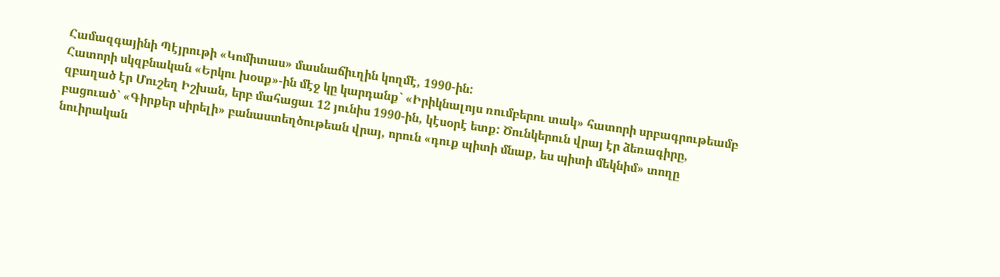Համազգայինի Պէյրութի «Կոմիտաս» մասնաճիւղին կողմէ, 1990-ին:
Հատորի սկզբնական «Երկու խօսք»-ին մէջ կը կարդանք` «Իրիկնալոյս ռումբերու տակ» հատորի սրբագրութեամբ զբաղած էր Մուշեղ Իշխան, երբ մահացաւ 12 յունիս 1990-ին, կէսօրէ ետք: Ծունկերուն վրայ էր ձեռագիրը, բացուած` «Գիրքեր սիրելի» բանաստեղծութեան վրայ, որուն «դուք պիտի մնաք, ես պիտի մեկնիմ» տողը նուիրական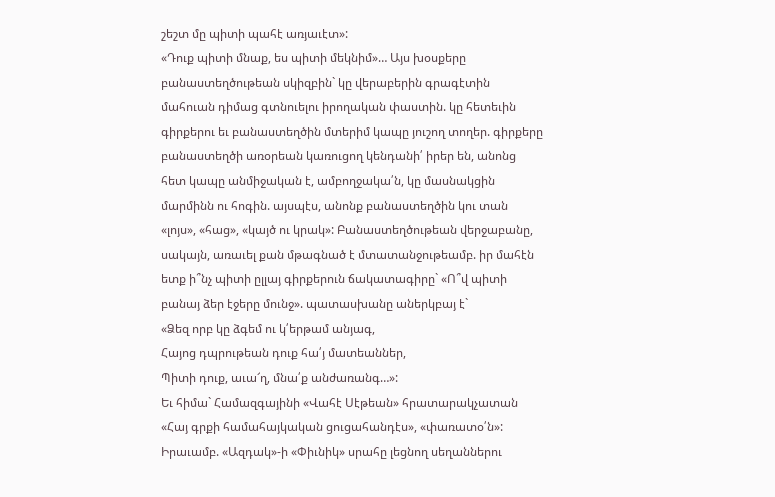շեշտ մը պիտի պահէ առյաւէտ»:
«Դուք պիտի մնաք, ես պիտի մեկնիմ»… Այս խօսքերը բանաստեղծութեան սկիզբին` կը վերաբերին գրագէտին մահուան դիմաց գտնուելու իրողական փաստին. կը հետեւին գիրքերու եւ բանաստեղծին մտերիմ կապը յուշող տողեր. գիրքերը բանաստեղծի առօրեան կառուցող կենդանի՛ իրեր են, անոնց հետ կապը անմիջական է, ամբողջակա՛ն, կը մասնակցին մարմինն ու հոգին. այսպէս, անոնք բանաստեղծին կու տան «լոյս», «հաց», «կայծ ու կրակ»: Բանաստեղծութեան վերջաբանը, սակայն, առաւել քան մթագնած է մտատանջութեամբ. իր մահէն ետք ի՞նչ պիտի ըլլայ գիրքերուն ճակատագիրը` «Ո՞վ պիտի բանայ ձեր էջերը մունջ». պատասխանը աներկբայ է`
«Ձեզ որբ կը ձգեմ ու կ՛երթամ անյագ,
Հայոց դպրութեան դուք հա՛յ մատեաններ,
Պիտի դուք, աւա՜ղ, մնա՛ք անժառանգ…»:
Եւ հիմա` Համազգայինի «Վահէ Սէթեան» հրատարակչատան «Հայ գրքի համահայկական ցուցահանդէս», «փառատօ՛ն»: Իրաւամբ. «Ազդակ»-ի «Փիւնիկ» սրահը լեցնող սեղաններու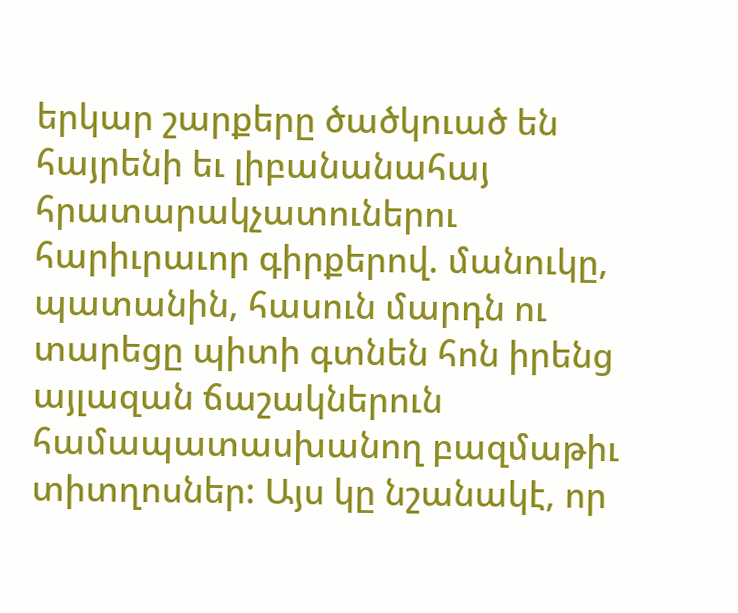երկար շարքերը ծածկուած են հայրենի եւ լիբանանահայ հրատարակչատուներու հարիւրաւոր գիրքերով. մանուկը, պատանին, հասուն մարդն ու տարեցը պիտի գտնեն հոն իրենց այլազան ճաշակներուն համապատասխանող բազմաթիւ տիտղոսներ: Այս կը նշանակէ, որ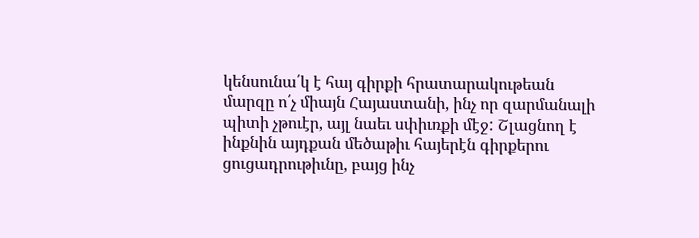կենսունա՛կ է հայ գիրքի հրատարակութեան մարզը ո՛չ միայն Հայաստանի, ինչ որ զարմանալի պիտի չթուէր, այլ նաեւ սփիւռքի մէջ: Շլացնող է ինքնին այդքան մեծաթիւ հայերէն գիրքերու ցուցադրութիւնը, բայց ինչ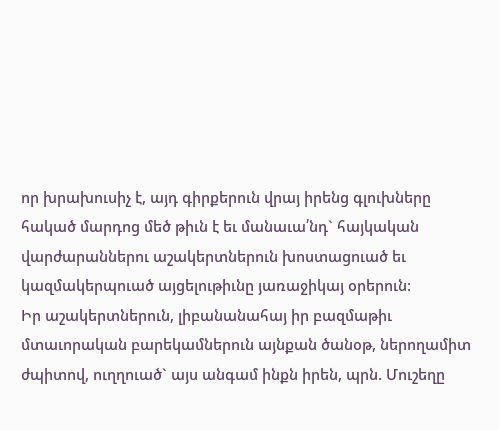որ խրախուսիչ է, այդ գիրքերուն վրայ իրենց գլուխները հակած մարդոց մեծ թիւն է եւ մանաւա՛նդ` հայկական վարժարաններու աշակերտներուն խոստացուած եւ կազմակերպուած այցելութիւնը յառաջիկայ օրերուն:
Իր աշակերտներուն, լիբանանահայ իր բազմաթիւ մտաւորական բարեկամներուն այնքան ծանօթ, ներողամիտ ժպիտով, ուղղուած` այս անգամ ինքն իրեն, պրն. Մուշեղը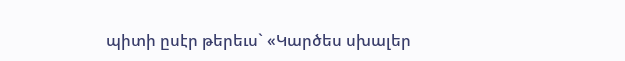պիտի ըսէր թերեւս` «Կարծես սխալեր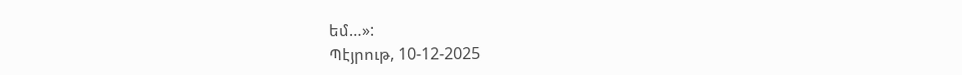եմ…»:
Պէյրութ, 10-12-2025